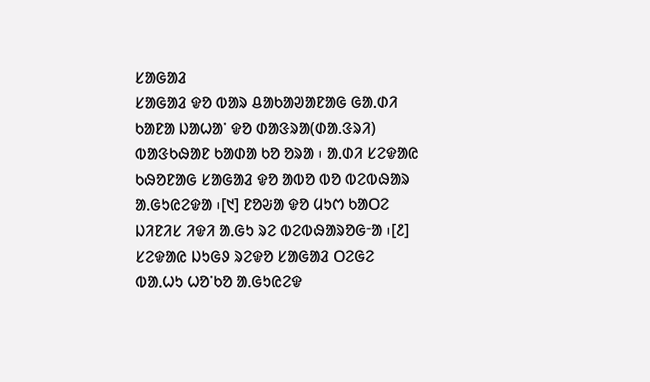ᱥᱟᱜᱟᱲ
ᱥᱟᱜᱟᱲ ᱫᱚ ᱵᱟᱨ ᱪᱟᱠᱟᱣᱟᱱᱟᱜ ᱜᱟᱹᱰᱤ ᱠᱟᱱᱟ ᱡᱟᱦᱟᱸ ᱫᱚ ᱰᱟᱝᱨᱟ(ᱰᱟ.ᱝᱨᱤ) ᱵᱟᱝᱠᱷᱟᱱ ᱠᱟᱰᱟ ᱠᱚ ᱚᱨᱟ ᱾ ᱟᱹᱰᱤ ᱥᱮᱫᱟᱭ ᱠᱷᱚᱱᱟᱜ ᱥᱟᱜᱟᱲ ᱫᱚ ᱟᱵᱚ ᱵᱚ ᱵᱮᱵᱷᱟᱨ ᱟᱹᱜᱩᱭᱮᱫᱟ ᱾[᱑] ᱱᱚᱶᱟ ᱫᱚ ᱢᱩᱬ ᱠᱟᱛᱮ ᱡᱤᱱᱤᱥ ᱤᱫᱤ ᱟᱹᱜᱩ ᱨᱮ ᱵᱮᱵᱷᱟᱨᱚᱜᱼᱟ ᱾[᱒] ᱥᱮᱫᱟᱭ ᱡᱩᱜᱽ ᱨᱮᱫᱚ ᱥᱟᱜᱟᱲ ᱛᱮᱜᱮ ᱵᱟᱹᱦᱩ ᱦᱚᱸᱠᱚ ᱟᱹᱜᱩᱭᱮᱫ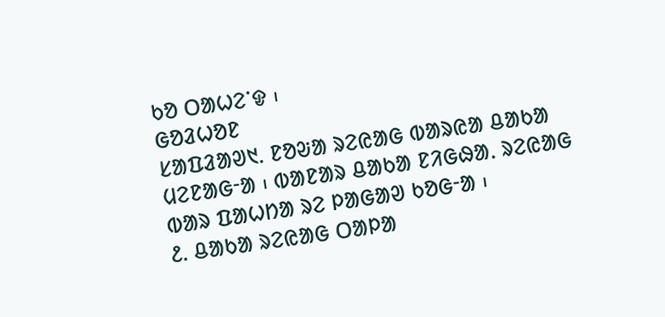ᱠᱚ ᱛᱟᱦᱮᱸᱫ ᱾
ᱜᱚᱲᱦᱚᱱ
ᱥᱟᱯᱲᱟᱣ᱑. ᱱᱚᱶᱟ ᱨᱮᱭᱟᱜ ᱵᱟᱨᱭᱟ ᱪᱟᱠᱟ ᱢᱮᱱᱟᱜᱼᱟ ᱾ ᱵᱟᱱᱟᱨ ᱪᱟᱠᱟ ᱱᱤᱜᱷᱟᱹ ᱨᱮᱭᱟᱜ ᱵᱟᱨ ᱯᱟᱦᱴᱟ ᱨᱮ ᱞᱟᱜᱟᱣ ᱠᱚᱜᱼᱟ ᱾
᱒. ᱪᱟᱠᱟ ᱨᱮᱭᱟᱜ ᱛᱟᱞᱟ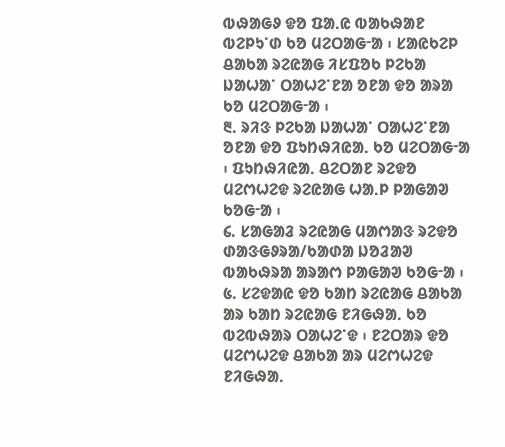ᱵᱷᱟᱜᱽ ᱫᱚ ᱯᱟᱹᱭ ᱵᱟᱠᱷᱟᱱ ᱵᱮᱞᱩᱸᱰ ᱠᱚ ᱢᱮᱛᱟᱜᱼᱟ ᱾ ᱥᱟᱭᱠᱮᱞ ᱪᱟᱠᱟ ᱨᱮᱭᱟᱜ ᱤᱥᱯᱚᱠ ᱞᱮᱠᱟ ᱡᱟᱦᱟᱸ ᱛᱟᱦᱮᱸᱱᱟ ᱚᱱᱟ ᱫᱚ ᱟᱨᱟ ᱠᱚ ᱢᱮᱛᱟᱜᱼᱟ ᱾
᱓. ᱨᱤᱝ ᱞᱮᱠᱟ ᱡᱟᱦᱟᱸ ᱛᱟᱦᱮᱸᱱᱟ ᱚᱱᱟ ᱫᱚ ᱯᱩᱴᱷᱤᱭᱟᱹ ᱠᱚ ᱢᱮᱛᱟᱜᱼᱟ ᱾ ᱯᱩᱴᱷᱤᱭᱟᱹ ᱪᱮᱛᱟᱱ ᱨᱮᱫᱚ ᱢᱮᱬᱦᱮᱫ ᱨᱮᱭᱟᱜ ᱦᱟᱹᱞ ᱞᱟᱜᱟᱣ ᱠᱚᱜᱼᱟ ᱾
᱔. ᱥᱟᱜᱟᱲ ᱨᱮᱭᱟᱜ ᱢᱟᱬᱟᱝ ᱨᱮᱫᱚ ᱰᱟᱝᱜᱽᱨᱟ/ᱠᱟᱰᱟ ᱡᱚᱲᱟᱣ ᱵᱟᱠᱷᱨᱟ ᱟᱨᱟᱬ ᱞᱟᱜᱟᱣ ᱠᱚᱜᱼᱟ ᱾
᱕. ᱥᱮᱫᱟᱭ ᱫᱚ ᱠᱟᱴ ᱨᱮᱭᱟᱜ ᱪᱟᱠᱟ ᱟᱨ ᱠᱟᱴ ᱨᱮᱭᱟᱜ ᱱᱤᱜᱷᱟᱹ ᱠᱚ ᱵᱮᱵᱷᱟᱨ ᱛᱟᱦᱮᱸᱫ ᱾ ᱱᱮᱛᱟᱨ ᱫᱚ ᱢᱮᱬᱦᱮᱫ ᱪᱟᱠᱟ ᱟᱨ ᱢᱮᱬᱦᱮᱫ ᱱᱤᱜᱷᱟᱹ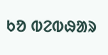ᱠᱚ ᱵᱮᱵᱷᱟᱨ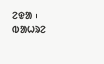ᱮᱫᱟ ᱾
ᱵᱟᱦᱨᱮ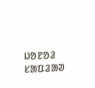ᱡᱚᱱᱚᱲ
ᱥᱟᱯᱲᱟᱣ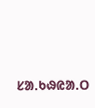ᱥᱟᱹᱠᱷᱭᱟᱹᱛ